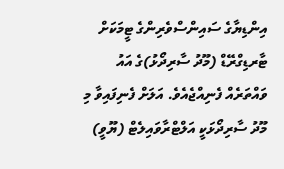އިންޑިޔާގެ ސައިންސްވެރިންގެ ޓީމަކަށް ޓާރޑިގްރޭޑް (މޫދު ސާރިދޯޅު)ގެ އައު ވައްތަރެއް ފެނިއްޖެއެވެ. އަލަށް ފެނިފައިވާ މި މޫދު ސާރިދޯޅަކީ އަލްޓްރާވައިލެޓް (ޔޫވީ)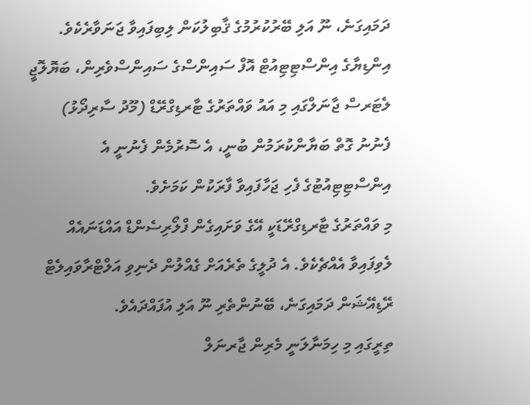ދަމައިގަނެ، ނޫ އަލި ބޭރުކުރުމުގެ ޤާބިލުކަން ލިބިފައިވާ ޖަނަވާރެކެވެ.
އިންޑިޔާގެ އިންސްޓިޓިއުޓް އޮފް ސައިންސްގެ ސައިންސްވެރިން، ބަޔޮލޮޖީ ލެޓަރސް ޖާނަލްގައި މި އައު ވައްތަރުގެ ޓާރޑިގްރޭޑް (މޫދު ސާރިދޯޅު) ފެނުނު ގޮތް ބަޔާންކުރަމުން ބުނީ، އެ ސޮރުމެން ފެނުނީ އެ އިންސްޓިޓިއުޓުގެ ފެހި ޖަހާފައިވާ ފާރަކުން ކަމަށެވެ.
މި ވައްތަރުގެ ޓާރޑިގްރޭޑަކީ އޭގެ ވަށައިގެން ފްލޯރިސެންޑް އައްޑަނައެއް ލެވިފައިވާ އެއްޗެކެވެ. އެ ދުލީގެ ތެރެއަށް ގެއްލުން ދެނިވި އަލްޓްރާވައިލެޓް ރޭޑިއޭޝަން ދަމައިގަނެ، ބޭނުންތެރި ނޫ އަލި އުފައްދައެވެ.
ތިރީގައި މި ހިމަނާލަނީ މެރިން ޖާރނަލް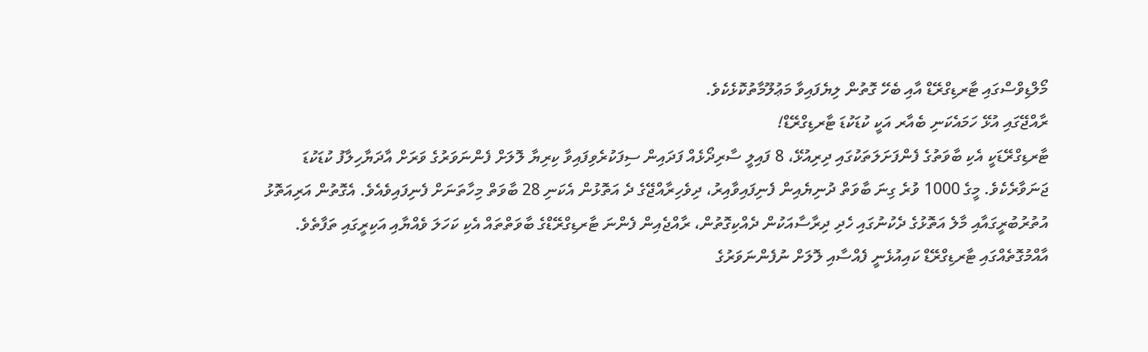މޯލްޑިވްސްގައި ޓާރޑިގްރޭޑް އާއި ބެހޭ ގޮތުން ލިޔެފައިވާ މަޢުލޫމާތުކޮޅެކެވެ.
ރާއްޖޭގައި އުޅޭ ހަމައެކަނި ބެއާރ އަކީ ކުޑަކުޑަ ޓާރޑިގްރޭޑް!
ޓާރޑިގްރޭޑަކީ އެކި ބާވަތުގެ ފެންފަށަލަތަކުގައި ދިރިއުޅޭ، 8 ފައިލީ ސާރިދޯޅެއް ފަދައިން ސިފަކުރެވިފައިވާ ކިރިޔާ ލޮލަށް ފެންނަވަރުގެ ވަރަށް އާދަޔާހިލާފު ކުޑަކުޑަ ޖަނަވާރެކެވެ. މީގެ 1000 ވުރެ ގިނަ ބާވަތް ދުނިޔެއިން ފެނިފައިވާއިރު، ދިވެހިރާއްޖޭގެ ދެ އަތޮޅުން އެކަނި 28 ބާވަތް މިހާތަނަށް ފެނިފައިވެއެވެ. އެގޮތުން އަރިއަތޮޅު އުތުރުބުރީގައާއި މާލެ އަތޮޅުގެ ދެކުނުގައި ހެދި ދިރާސާއަކުން ދެއްކިގޮތުން، ރާއްޖެއިން ފެންނަ ޓާރޑިގްރޭޑްގެ ބާވަތްތައް އެކި ކަހަލަ ވެއްޔާއި އަކިރީގައި ތަފާތެވެ.
އާއްމުގޮތެއްގައި ޓާރޑިގްރޭޑް ކައިއުޅެނީ ފެއްސާއި ލޮލަށް ނުފެންނަވަރުގެ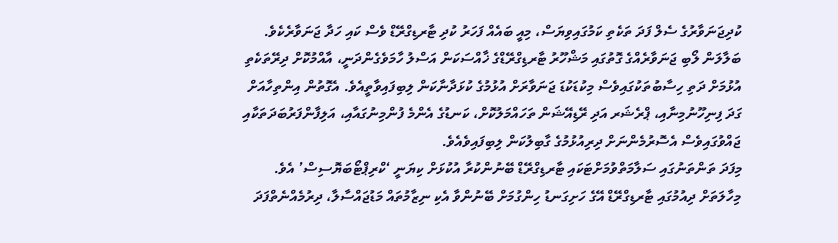ކުދިޖަނަވާރުގެ ސެލް ފަދަ ތަކެތި ކަމުގައިވިޔަސް، މިއީ ބައެއް ފަހަރު ކުދި ޓާރޑިގްރޭޑް ވެސް ކައި ހަދާ ޖަނަވާރެކެވެ. ބަލާލަން ލޯބި ޖަނަވާރެއްގެ ގޮތުގައި މަޝްހޫރު ޓާރޑިގްރޭޑްގެ ޚާއްސަކަން އަސްލު ހާމަވެގެންދަނީ، އާއްމުކޮށް ދިރޭތަކެތި އުޅުމަށް ދަތި ހިސާބުތަކުގައިވެސް މިކުޑަކުޑަ ޖަނަވާރަށް އުޅުމުގެ ކުޅަދާނާކަން ލިބިފައިވާތީއެވެ. އެގޮތުން އިންތިހާއަށް ގަދަ ފިނިހޫނުމިނާއި، ޕްރެޝަރ އަދި ރޭޑިއޭޝަން ތަހައްމަލުކޮށް، ކަނޑުގެ އެންމެ ފުންމިނުގައާއި، އަލިފާންފަރުބަދަތަކާއި ޖައްވުގައިވެސް އެސޮރުމެންނަށް ދިރިއުޅުމުގެ ގާބިލުކަން ލިބިފައިވެއެވެ.
މިފަދަ ތަންތަނުގައި ސަލާމަތްވުމަށްޓަކައި ޓާރޑިގްރޭޑް ބޭނުންކުރާ އުކުޅަށް ކިޔަނީ ‘ކްރިޕްޓޯބަޔޮސިސް’ އެވެ. މިހާލަތަށް ދިއުމުގައި ޓާރޑިގްރޭޑް އޭގެ ހަށިގަނޑު ހިންގުމަށް ބޭނުންވާ އެކި ނިޒާމުތައް މަޑުޖައްސާލާ، ދިރުމެއްނެތްފަދަ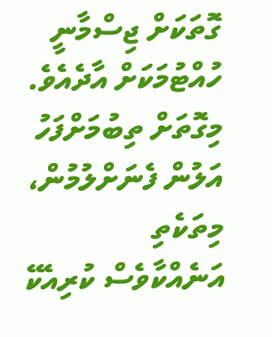ގޮތަކަށް ޖިސްމާނީ ހުއްޓުމަކަށް އާދެއެވެ. މިގޮތަށް ތިބުމަށްފަހު އަލުން ފެނަށްލުމުން، މިތަކެތި އަނެއްކާވެސް ކުރިއެކޭ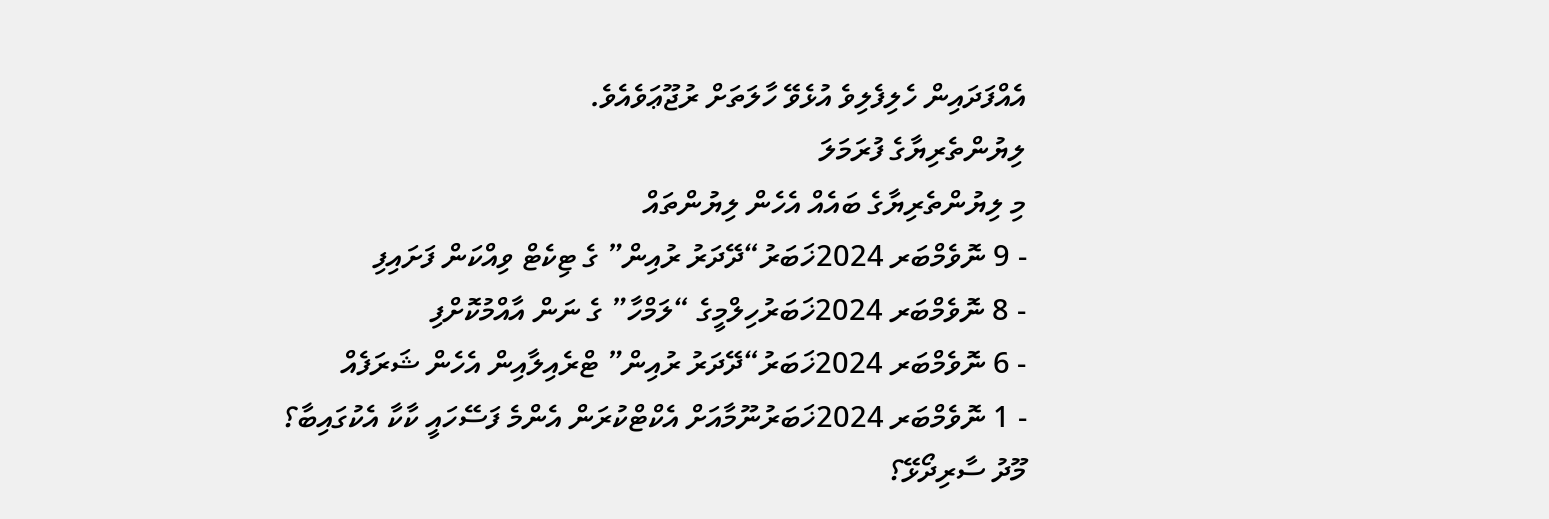އެއްފަދައިން ހެލިފެލިވެ އުޅެވޭ ހާލަތަށް ރުޖޫޢަވެއެވެ.
ލިޔުންތެރިޔާގެ ފުރަމަލަ
މި ލިޔުންތެރިޔާގެ ބައެއް އެހެން ލިޔުންތައް
- 9 ނޮވެމްބަރ 2024ޚަބަރު“ދޭދަރު ރުއިން” ގެ ޓިކެޓް ވިއްކަން ފަށައިފި
- 8 ނޮވެމްބަރ 2024ޚަބަރުހިލްމީގެ “ލަމްހާ” ގެ ނަން އާއްމުކޮށްފި
- 6 ނޮވެމްބަރ 2024ޚަބަރު“ދޭދަރު ރުއިން” ޓްރެއިލާއިން އެހެން ޝަރަފެއް
- 1 ނޮވެމްބަރ 2024ޚަބަރުނޫމާއަށް އެކްޓްކުރަން އެންމެ ފަސޭހައީ ކާކާ އެކުގައިބާ؟
މޫދު ސާރިދޯޅޭ؟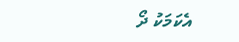އެކަމަކު ދޯ